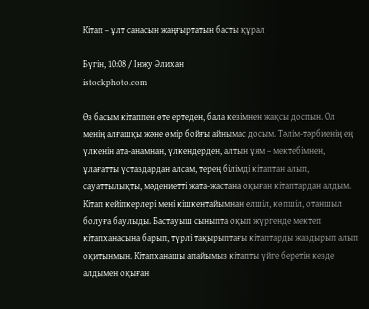Кітап – ұлт санасын жаңғыртатын басты құрал

Бүгін, 10:08 / Інжу Әлихан
istockphoto.com

Өз басым кітаппен өте ертеден, бала кезімнен жақсы доспын. Ол менің алғашқы және өмір бойғы айнымас досым. Тәлім-тәрбиенің ең үлкенін ата-анамнан, үлкендерден, алтын ұям – мектебімнен, ұлағатты үстаздардан алсам, терең білімді кітаптан алып, сауаттылықты, мәдениетті жата-жастана оқыған кітаптардан алдым. Кітап кейіпкерлері мені кішкентайымнан елшіл, көпшіл, отаншыл болуға баулыды. Бастауыш сыныпта оқып жүргенде мектеп кітапханасына барып, түрлі тақырыптағы кітаптарды жаздырып алып оқитынмын. Кітапханашы апайымыз кітапты үйге беретін кезде алдымен оқыған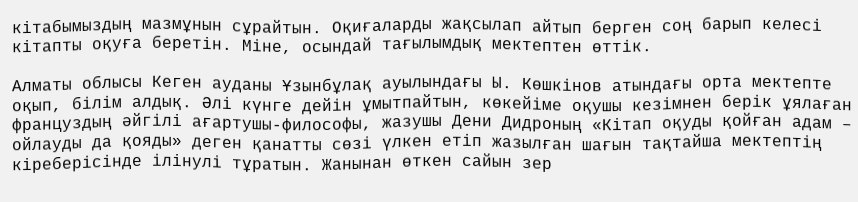кітабымыздың мазмұнын сұрайтын. Оқиғаларды жақсылап айтып берген соң барып келесі кітапты оқуға беретін. Міне, осындай тағылымдық мектептен өттік.

Алматы облысы Кеген ауданы Ұзынбұлақ ауылындағы Ы. Көшкінов атындағы орта мектепте оқып, білім алдық. Әлі күнге дейін ұмытпайтын, көкейіме оқушы кезімнен берік ұялаған француздың әйгілі ағартушы-философы, жазушы Дени Дидроның «Кітап оқуды қойған адам – ойлауды да қояды» деген қанатты сөзі үлкен етіп жазылған шағын тақтайша мектептің кіреберісінде ілінулі тұратын. Жанынан өткен сайын зер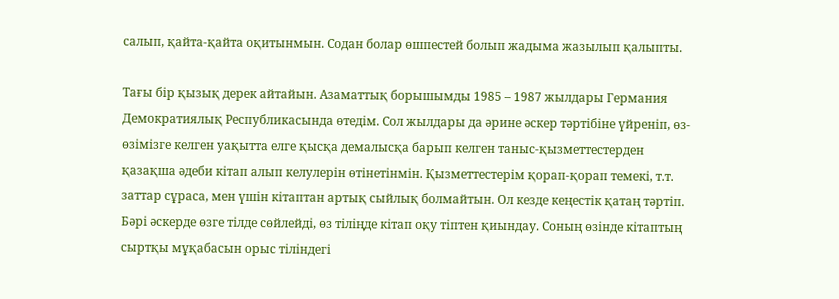салып, қайта-қайта оқитынмын. Содан болар өшпестей болып жадыма жазылып қалыпты.

Тағы бір қызық дерек айтайын. Азаматтық борышымды 1985 – 1987 жылдары Германия Демократиялық Республикасында өтедім. Сол жылдары да әрине әскер тәртібіне үйреніп, өз-өзімізге келген уақытта елге қысқа демалысқа барып келген таныс-қызметтестерден қазақша әдеби кітап алып келулерін өтінетінмін. Қызметтестерім қорап-қорап темекі, т.т. заттар сұраса, мен үшін кітаптан артық сыйлық болмайтын. Ол кезде кеңестік қатаң тәртіп. Бәрі әскерде өзге тілде сөйлейді, өз тіліңде кітап оқу тіптен қиындау. Соның өзінде кітаптың сыртқы мұқабасын орыс тіліндегі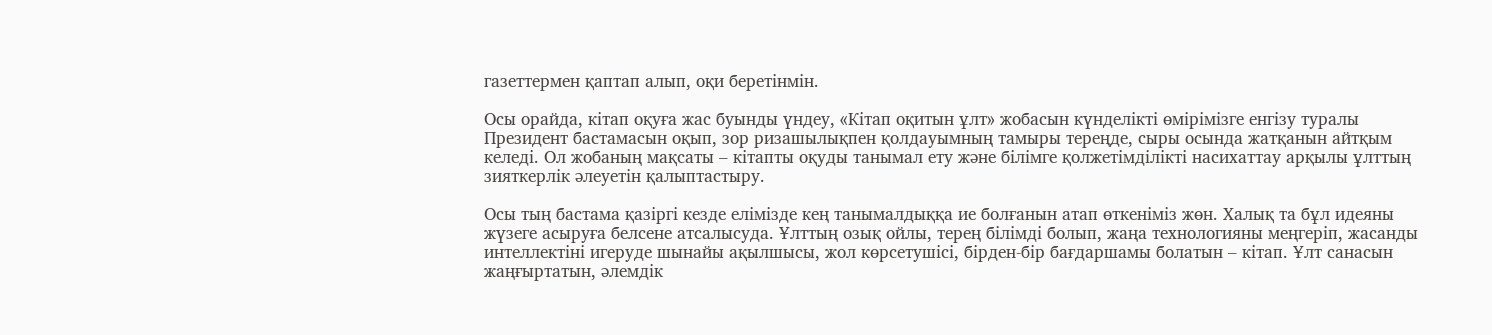газеттермен қаптап алып, оқи беретінмін.

Осы орайда, кітап оқуға жас буынды үндеу, «Кітап оқитын ұлт» жобасын күнделікті өмірімізге енгізу туралы Президент бастамасын оқып, зор ризашылықпен қолдауымның тамыры тереңде, сыры осында жатқанын айтқым келеді. Ол жобаның мақсаты – кітапты оқуды танымал ету және білімге қолжетімділікті насихаттау арқылы ұлттың зияткерлік әлеуетін қалыптастыру.

Осы тың бастама қазіргі кезде елімізде кең танымалдыққа ие болғанын атап өткеніміз жөн. Халық та бұл идеяны жүзеге асыруға белсене атсалысуда. Ұлттың озық ойлы, терең білімді болып, жаңа технологияны меңгеріп, жасанды интеллектіні игеруде шынайы ақылшысы, жол көрсетушісі, бірден-бір бағдаршамы болатын – кітап. Ұлт санасын жаңғыртатын, әлемдік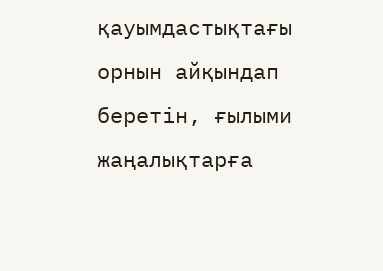қауымдастықтағы орнын айқындап беретін, ғылыми жаңалықтарға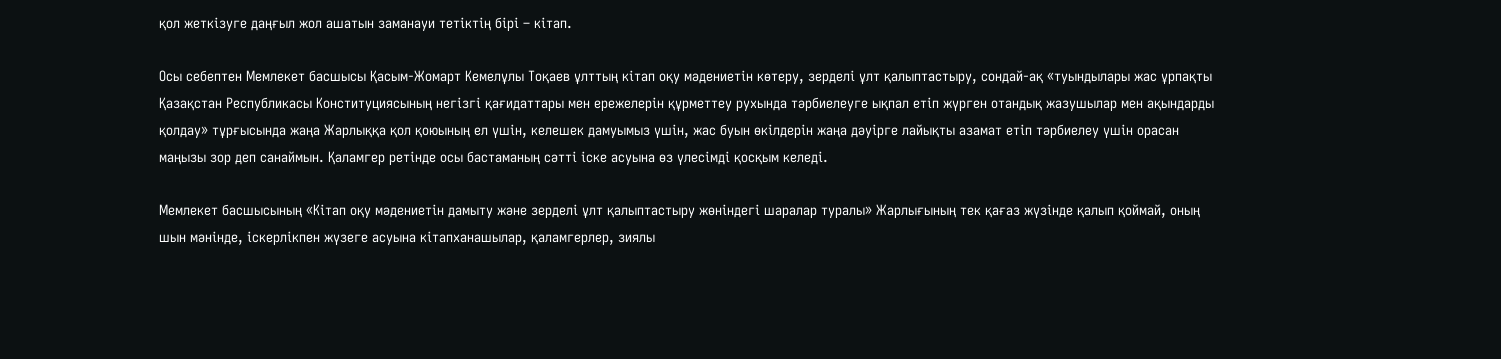қол жеткізуге даңғыл жол ашатын заманауи тетіктің бірі – кітап.

Осы себептен Мемлекет басшысы Қасым-Жомарт Кемелұлы Тоқаев ұлттың кітап оқу мәдениетін көтеру, зерделі ұлт қалыптастыру, сондай-ақ «туындылары жас ұрпақты Қазақстан Республикасы Конституциясының негізгі қағидаттары мен ережелерін құрметтеу рухында тәрбиелеуге ықпал етіп жүрген отандық жазушылар мен ақындарды қолдау» тұрғысында жаңа Жарлыққа қол қоюының ел үшін, келешек дамуымыз үшін, жас буын өкілдерін жаңа дәуірге лайықты азамат етіп тәрбиелеу үшін орасан маңызы зор деп санаймын. Қаламгер ретінде осы бастаманың сәтті іске асуына өз үлесімді қосқым келеді.

Мемлекет басшысының «Кітап оқу мәдениетін дамыту және зерделі ұлт қалыптастыру жөніндегі шаралар туралы» Жарлығының тек қағаз жүзінде қалып қоймай, оның шын мәнінде, іскерлікпен жүзеге асуына кітапханашылар, қаламгерлер, зиялы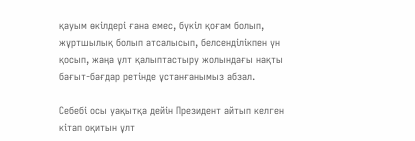қауым өкілдері ғана емес, бүкіл қоғам болып, жұртшылық болып атсалысып, белсенділікпен үн қосып, жаңа ұлт қалыптастыру жолындағы нақты бағыт-бағдар ретінде ұстанғанымыз абзал.

Себебі осы уақытқа дейін Президент айтып келген кітап оқитын ұлт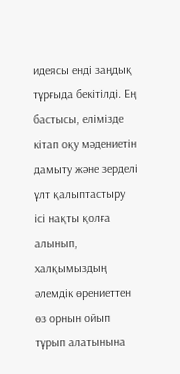идеясы енді заңдық тұрғыда бекітілді. Ең бастысы, елімізде кітап оқу мәдениетін дамыту және зерделі ұлт қалыптастыру ісі нақты қолға алынып, халқымыздың әлемдік өрениеттен өз орнын ойып тұрып алатынына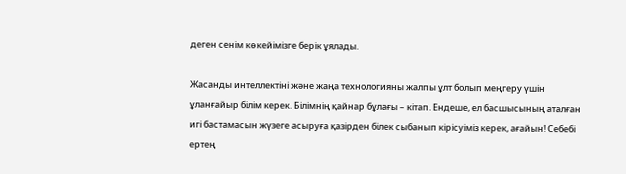деген сенім көкейімізге берік ұялады.

Жасанды интеллектіні және жаңа технологияны жалпы ұлт болып меңгеру үшін ұланғайыр білім керек. Білімнің қайнар бұлағы – кітап. Ендеше, ел басшысының аталған игі бастамасын жүзеге асыруға қазірден білек сыбанып кірісуіміз керек, ағайын! Себебі ертең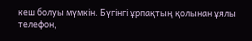кеш болуы мүмкін. Бүгінгі ұрпақтың қолынан ұялы телефон,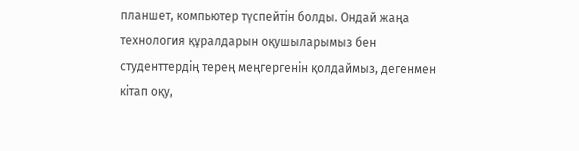планшет, компьютер түспейтін болды. Ондай жаңа технология құралдарын оқушыларымыз бен студенттердің терең меңгергенін қолдаймыз, дегенмен кітап оқу,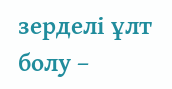зерделі ұлт болу –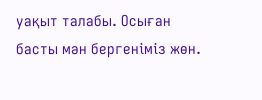уақыт талабы. Осыған басты мән бергеніміз жөн.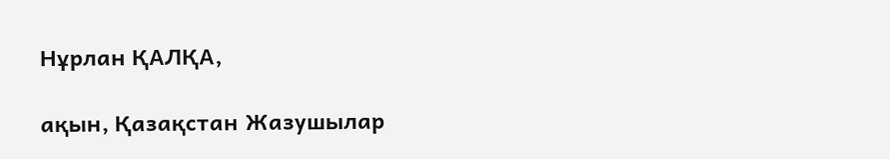Нұрлан ҚАЛҚА,

ақын, Қазақстан Жазушылар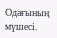Одағының мүшесі.